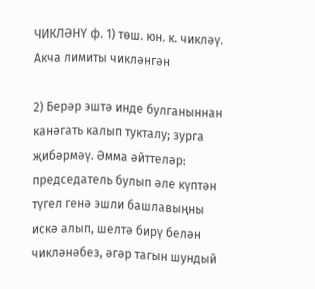ЧИКЛӘНҮ ф. 1) төш. юн. к. чикләү. Акча лимиты чикләнгән

2) Берәр эштә инде булганыннан канәгать калып тукталу; зурга җибәрмәү. Әмма әйттеләр: председатель булып әле күптән түгел генә эшли башлавыңны искә алып, шелтә бирү белән чикләнәбез, әгәр тагын шундый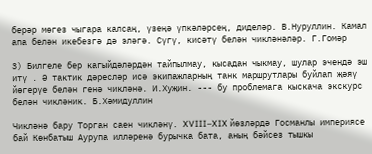берәр мөгез чыгара калсаң, үзеңә үпкәләрсең, диделәр. В.Нуруллин. Камал апа белән икебезгә дә эләгә. Сүгү, кисәтү белән чикләнәләр. Г.Гомәр

3) Билгеле бер кагыйдәләрдән тайпылмау, кысадан чыкмау, шулар эчендә эш итү . Ә тактик дәресләр исә экипажларның танк маршрутлары буйлап җәяү йөгерүе белән генә чикләнә. И.Хуҗин. --- бу проблемага кыскача экскурс белән чикләник. Б.Хәмидуллин

Чикләнә бару Торган саен чикләнү. XVIII–XIX йөзләрдә Госманлы империясе бай Көнбатыш Аурупа илләренә бурычка бата, аның бәйсез тышкы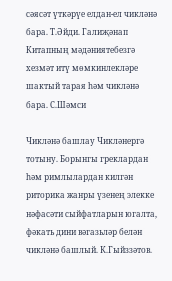сәясәт үткәрүе елдан-ел чикләнә бара. Т.Әйди. Галиҗәнап Китапның мәдәниятебезгә хезмәт итү мөмкинлекләре шактый тарая һәм чикләнә бара. С.Шәмси

Чикләнә башлау Чикләнергә тотыну. Борынгы греклардан һәм римлылардан килгән риторика жанры үзенең элекке нәфасәти сыйфатларын югалта, фәкать дини вәгазьләр белән чикләнә башлый. К.Гыйззәтов.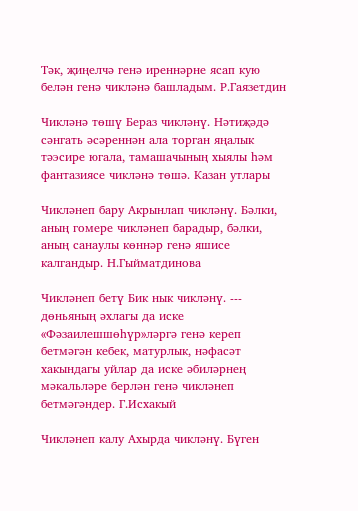Тәк, җиңелчә генә иреннәрне ясап кую белән генә чикләнә башладым. Р.Гаязетдин

Чикләнә төшү Бераз чикләнү. Нәтиҗәдә сәнгать әсәреннән ала торган яңалык тәэсире югала, тамашачының хыялы һәм фантазиясе чикләнә төшә. Казан утлары

Чикләнеп бару Акрынлап чикләнү. Бәлки, аның гомере чикләнеп барадыр, бәлки, аның санаулы көннәр генә яшисе калгандыр. Н.Гыйматдинова

Чикләнеп бетү Бик нык чикләнү. --- дөньяның әхлагы да иске «Фәзаилешшөһүр»ләргә генә кереп бетмәгән кебек, матурлык, нәфасәт хакындагы уйлар да иске әбиләрнең мәкальләре берлән генә чикләнеп бетмәгәндер. Г.Исхакый

Чикләнеп калу Ахырда чикләнү. Бүген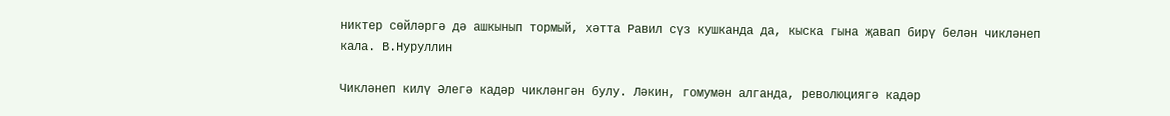никтер сөйләргә дә ашкынып тормый, хәтта Равил сүз кушканда да, кыска гына җавап бирү белән чикләнеп кала. В.Нуруллин

Чикләнеп килү Әлегә кадәр чикләнгән булу. Ләкин, гомумән алганда, революциягә кадәр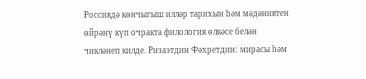Россиядә көнчыгыш илләр тарихын һәм мәдәниятен өйрәнү күп очракта филология өлкәсе белән чикләнеп килде. Ризаэтдин Фәхретдин: мирасы һәм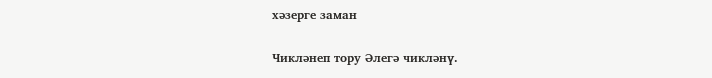хәзерге заман

Чикләнеп тору Әлегә чикләнү.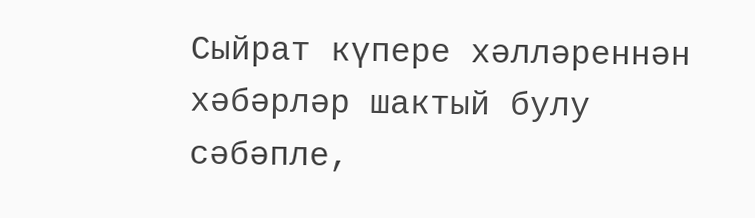Сыйрат күпере хәлләреннән хәбәрләр шактый булу сәбәпле,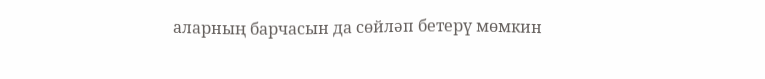аларның барчасын да сөйләп бетерү мөмкин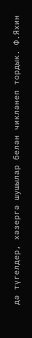дә түгелдер, хәзергә шушылар белән чикләнеп тордык. Ф.Яхин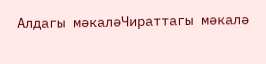Алдагы мәкаләЧираттагы мәкалә